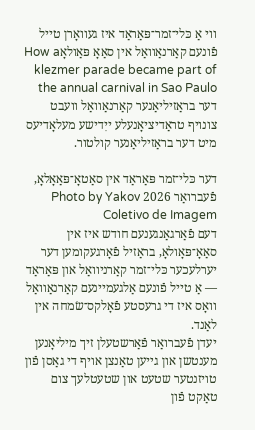ווי אַ כּלי־זמר־פּאַראַד איז געוואָרן טייל פֿונעם קאַרנאַװאַל אין סאַאָ פּאַולאָHow a klezmer parade became part of the annual carnival in Sao Paulo
דער בראַזיליאַנער קאַרנאַװאַל וועבט צונויף טראַדיציאָנעלע ייִדישע מעלאָדיעס מיט דער בראַזיליאַנער קולטור.

דער כּלי־זמר פּאַראַד אין סאַטאָ־פּאַאָלאָ, פֿעברואַר 2026 Photo by Yakov Coletivo de Imagem
דעם פֿאַרגאַנגענעם חודש איז אין סאַאָ־פּאָולאָ, בראַזיל פֿאָרגעקומען דער יערלעכער כּלי־זמר קאַרניוואַל און פּאַראַד — אַ טייל פֿונעם אַלגעמיינעם קאַרנאַװאַל וואָס איז די גרעסטע פֿאָלקס־שׂמחה אין לאַנד.
יעדן פֿעברואַר פֿאַרשטעלן זיך מיליאָנען מענטשן און גײען טאַנצן אױף די גאַסן פֿון טױזנטער שטעט און שטעטלעך צום טאַקט פֿון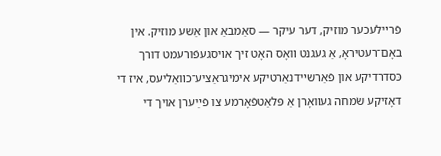פֿרײלעכער מוזיק, דער עיקר — סאַמבאַ און אַשע מוזיק. אין באָם־רעטיראָ, אַ געגנט װאָס האָט זיך אױסגעפֿורעמט דורך כּסדרדיקע און פֿאַרשײדנאַרטיקע אימיגראַציע־כװאַליעס, איז די דאָזיקע שׂמחה געװאָרן אַ פּלאַטפֿאָרמע צו פֿײַערן אויך די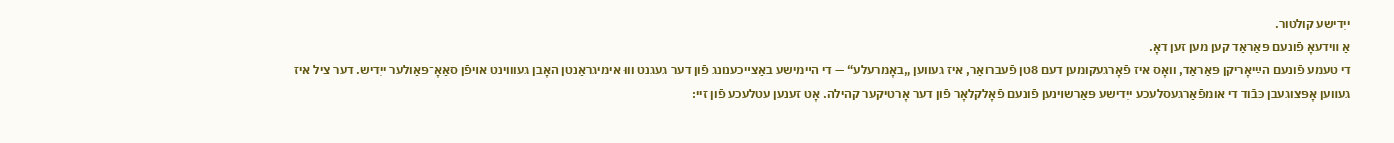ייִדישע קולטור.
אַ װידעאָ פֿונעם פּאַראַד קען מען זען דאָ.
די טעמע פֿונעם הײַיאָריקן פּאַראַד, וואָס איז פֿאָרגעקומען דעם 8טן פֿעברואַר, איז געווען „באָמרעלע“ — די הײמישע באַצײכענונג פֿון דער געגנט וווּ אימיגראַנטן האָבן געוווינט אױפֿן סאַאָ־פּאַולער ייִדיש. דער ציל איז געװען אָפּצוגעבן כּבֿוד די אומפֿאַרגעסלעכע ייִדישע פּאַרשױנען פֿונעם פֿאָלקלאָר פֿון דער אָרטיקער קהילה. אָט זענען עטלעכע פֿון זיי: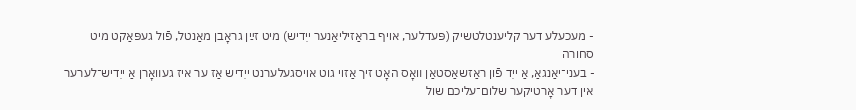- מעכעלע דער קליענטלטשיק (פּעדלער, אױף בראַזיליאַנער ייִדיש) מיט זײַן גראָבן מאַנטל, פֿול געפּאַקט מיט סחורה
- בעני־יאַנגאַ, אַ ייִד פֿון ראַזשאַסטאַן װאָס האָט זיך אַזױ גוט אױסגעלערנט ייִדיש אַז ער איז געװאָרן אַ ייִדיש־לערער אין דער אָרטיקער שלום־עליכם שול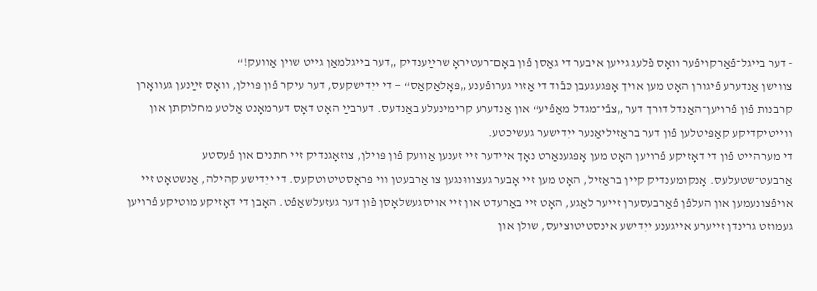- דער בײגל־פֿאַרקױפֿער װאָס פֿלעג גײען איבער די גאַסן פֿון באָם־רעטיראָ שרײַענדיק „דער בײגלמאַן גײט שױן אַװעק!“
צװישן אַנדערע פֿיגורן האָט מען אויך אָפּגעגעבן כּבֿוד די אַזױ גערופֿענע „פּאָלאַקאַס“ — די ייִדישקעס, דער עיקר פֿון פּױלן, װאָס זײַנען געװאָרן קרבנות פֿון פֿרױען־האַנדל דורך דער „צבֿי־מגדל מאַפֿיע“ און אַנדערע קרימינעלע באַנדעס. דערבײַ האָט דאָס דערמאָנט אַלטע מחלוקתן און װײטיקדיקע קאַפּיטלען פֿון דער בראַזיליאַנער ייִדישער געשיכטע.
די מערהײט פֿון די דאָזיקע פֿרױען האָט מען אָפּגענאַרט נאָך איידער זיי זענען אַוועק פֿון פּוילן, צוזאָגנדיק זיי חתנים און פֿעסטע אַרבעט־שטעלעס. אָנקומענדיק קײן בראַזיל, האָט מען זײ אָבער געצװוּנגען צו אַרבעטן ווי פּראָסטיטוטקעס. די ייִדישע קהילה, אַנשטאָט זײ אױפֿצונעמען און העלפֿן פֿאַרבעסערן זײער לאַגע, האָט זײ באַרעדט און זיי אויסגעשלאָסן פֿון דער געזעלשאַפֿט. האָבן די דאָזיקע מוטיקע פֿרױען געמוזט גרינדן זײערע אײגענע ייִדישע אינסטיטוציעס, שולן און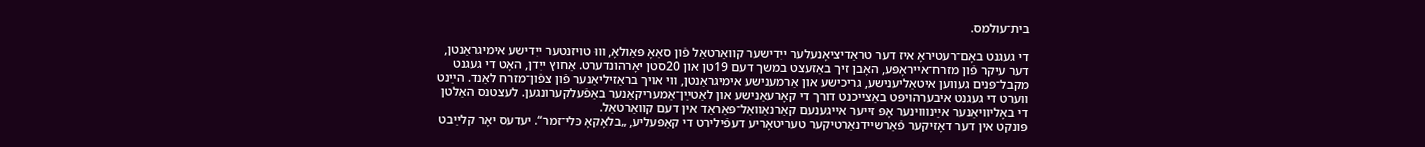בית־עולמס.

די געגנט באָם־רעטיראָ איז דער טראַדיציאָנעלער ייִדישער קוואַרטאַל פֿון סאַאָ פּאַולאָ, װוּ טױזנטער ייִדישע אימיגראַנטן, דער עיקר פֿון מזרח־אײראָפּע, האָבן זיך באַזעצט במשך דעם 19טן און 20סטן יאָרהונדערט. אַחוץ ייִדן, האָט די געגנט מקבל־פּנים געװען איטאַליענישע, גריכישע און אַרמענישע אימיגראַנטן, װי אױך בראַזיליאַנער פֿון צפֿון־מזרח לאַנד. הײַנט װערט די געגנט איבערהױפּט באַצײכנט דורך די קאָרעאַנישע און לאַטײַן־אַמעריקאַנער באַפֿעלקערונגען. לעצטנס האַלטן די באָליװיאַנער אײַנוווינער אָפּ זייער אײגענעם קאַרנאַװאַל־פּאַראַד אין דעם קװאַרטאַל.
פּונקט אין דער דאָזיקער פֿאַרשײדנאַרטיקער טעריטאָריע דעפֿילירט די קאַפּעליע, „בלאָקאָ כּלי־זמר“. יעדעס יאָר קלײַבט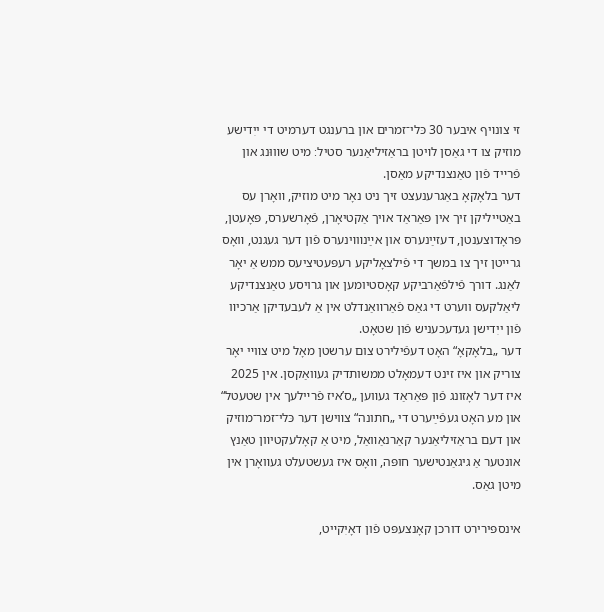זי צונױף איבער 30 כּלי־זמרים און ברענגט דערמיט די ייִדישע מוזיק צו די גאַסן לױטן בראַזיליאַנער סטיל׃ מיט שװוּנג און פֿרײד פֿון טאַנצנדיקע מאַסן.
דער בלאָקאָ באַגרענעצט זיך ניט נאָר מיט מוזיק, װאָרן עס באַטײליקן זיך אין פּאַראַד אױך אַקטיאָרן, פֿאָרשערס, פּאָעטן, פּראָדוצענטן, דעזײַנערס און אײַנװױנערס פֿון דער געגנט, װאָס גרײטן זיך צו במשך די פֿילצאָליקע רעפּעטיציעס ממש אַ יאָר לאַנג. דורך פֿילפֿאַרביקע קאָסטיומען און גרויסע טאַנצנדיקע ליאַלקעס ווערט די גאַס פֿאַרװאַנדלט אין אַ לעבעדיקן אַרכיװ פֿון ייִדישן געדעכעניש פֿון שטאָט.
דער „בלאָקאָ“ האָט דעפֿילירט צום ערשטן מאָל מיט צװײ יאָר צוריק און איז זינט דעמאָלט ממשותדיק געװאַקסן. אין 2025 איז דער לאָזונג פֿון פּאַראַד געװען „ס’איז פֿרײלעך אין שטעטל“ און מע האָט געפֿײַערט די „חתונה“ צװישן דער כּלי־זמר־מוזיק און דעם בראַזיליאַנער קאַרנאַװאַל, מיט אַ קאָלעקטיװן טאַנץ אונטער אַ גיגאַנטישער חופּה, װאָס איז געשטעלט געװאָרן אין מיטן גאַס.

אינספּירירט דורכן קאָנצעפּט פֿון דאָיִקײט,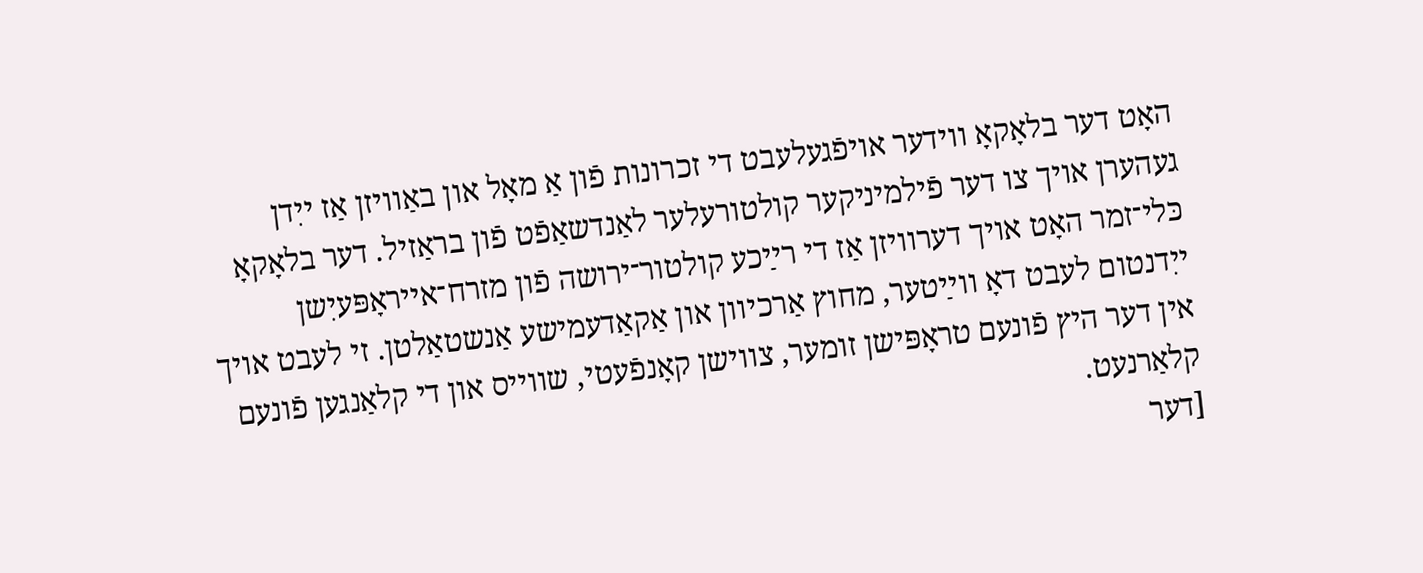האָט דער בלאָקאָ װידער אױפֿגעלעבט די זכרונות פֿון אַ מאָל און באַװיזן אַז ייִדן געהערן אױך צו דער פֿילמיניקער קולטורעלער לאַנדשאַפֿט פֿון בראַזיל. דער בלאָקאָ כּלי־זמר האָט אױך דערװיזן אַז די רײַכע קולטור־ירושה פֿון מזרח־אײראָפּעיִשן ייִדנטום לעבט דאָ װײַטער, מחוץ אַרכיװן און אַקאַדעמישע אַנשטאַלטן. זי לעבט אױך אין דער היץ פֿונעם טראָפּישן זומער, צװישן קאָנפֿעטי, שװייס און די קלאַנגען פֿונעם קלאַרנעט.
[דער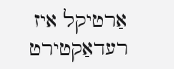אַרטיקל איז רעדאַקטירט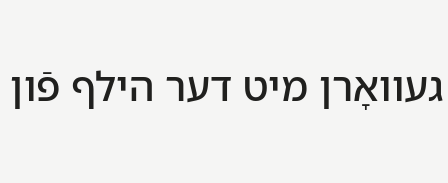געוואָרן מיט דער הילף פֿון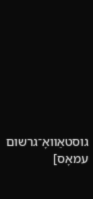גוסטאַװאָ־גרשום עמאָס]